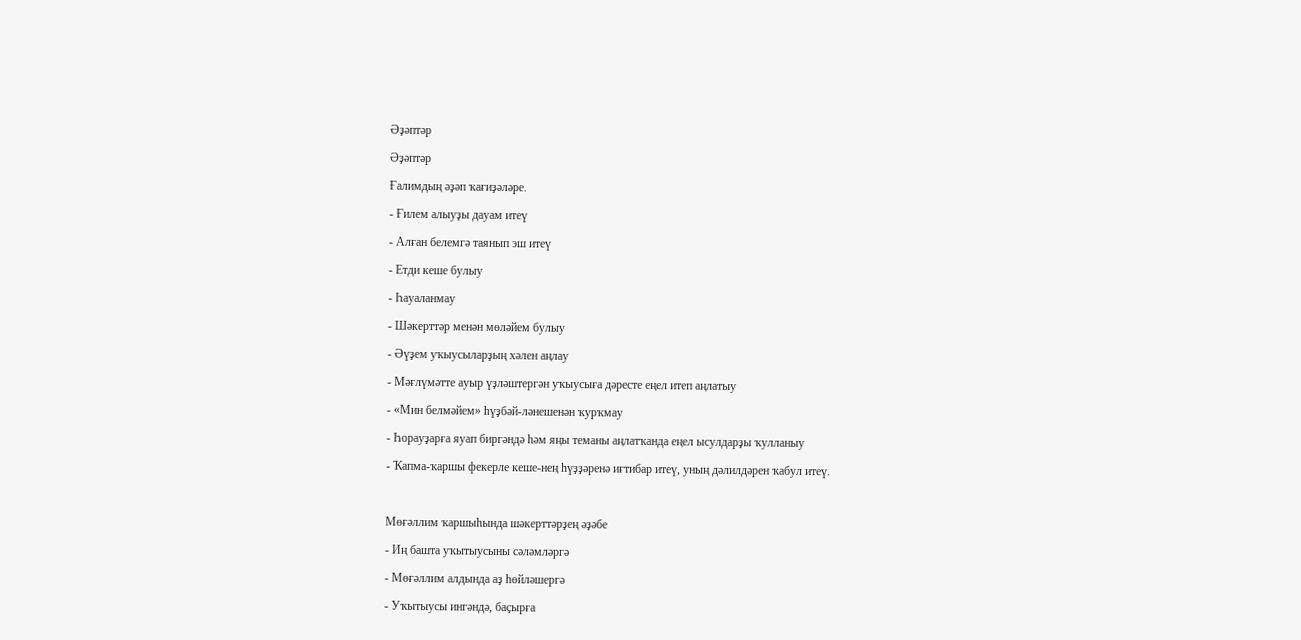Әҙәптәр

Әҙәптәр

Ғалимдың әҙәп ҡағиҙәләре.

- Ғилем алыуҙы дауам итеү

- Алған белемгә таянып эш итеү

- Етди кеше булыу

- Һауаланмау

- Шәкерттәр менән мөләйем булыу

- Әүҙем уҡыусыларҙың хәлен аңлау

- Мәғлүмәтте ауыр үҙләштергән уҡыусыға дәресте еңел итеп аңлатыу

- «Мин белмәйем» һүҙбәй-ләнешенән ҡурҡмау

- Һорауҙарға яуап биргәндә һәм яңы теманы аңлатҡанда еңел ысулдарҙы ҡулланыу

- Ҡапма-ҡаршы фекерле кеше-нең һүҙҙәренә иғтибар итеү, уның дәлилдәрен ҡабул итеү.



Мөғәллим ҡаршыһында шәкерттәрҙең әҙәбе

- Иң башта уҡытыусыны сәләмләргә

- Мөғәллим алдында аҙ һөйләшергә

- Уҡытыусы ингәндә, баҫырға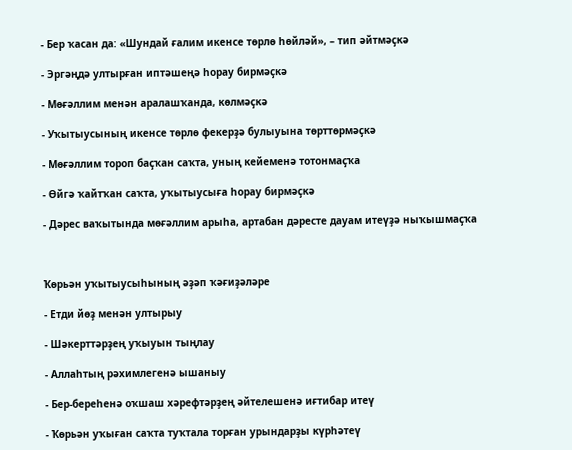- Бер ҡасан да: «Шундай ғалим икенсе төрлө һөйләй», – тип әйтмәҫкә

- Эргәңдә ултырған иптәшеңә һорау бирмәҫкә

- Мөғәллим менән аралашҡанда, көлмәҫкә

- Уҡытыусының икенсе төрлө фекерҙә булыуына төрттөрмәҫкә

- Мөғәллим тороп баҫҡан саҡта, уның кейеменә тотонмаҫҡа

- Өйгә ҡайтҡан саҡта, уҡытыусыға һорау бирмәҫкә

- Дәрес ваҡытында мөғәллим арыһа, артабан дәресте дауам итеүҙә ныҡышмаҫҡа



Ҡөрьән уҡытыусыһының әҙәп ҡәғиҙәләре

- Етди йөҙ менән ултырыу

- Шәкерттәрҙең уҡыуын тыңлау

- Аллаһтың рәхимлегенә ышаныу

- Бер-береһенә оҡшаш хәрефтәрҙең әйтелешенә иғтибар итеү

- Ҡөрьән уҡыған саҡта туҡтала торған урындарҙы күрһәтеү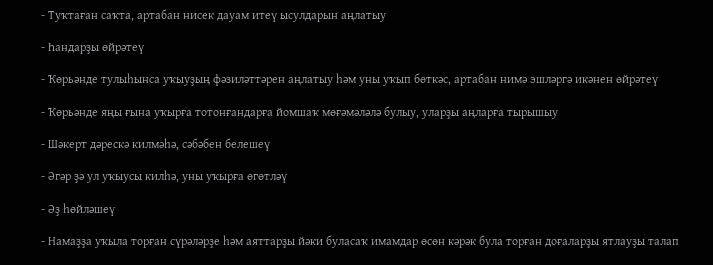- Туҡтаған саҡта, артабан нисек дауам итеү ысулдарын аңлатыу

- Һандарҙы өйрәтеү

- Ҡөрьәнде тулыһынса уҡыуҙың фәзиләттәрен аңлатыу һәм уны уҡып бөткәс, артабан нимә эшләргә икәнен өйрәтеү

- Ҡөрьәнде яңы ғына уҡырға тотонғандарға йомшаҡ мөғәмәләлә булыу, уларҙы аңларға тырышыу

- Шәкерт дәрескә килмәһә, сәбәбен белешеү

- Әгәр ҙә ул уҡыусы килһә, уны уҡырға өгөтләү

- Әҙ һөйләшеү

- Намаҙҙа уҡыла торған сүрәләрҙе һәм аяттарҙы йәки буласаҡ имамдар өсөн кәрәк була торған доғаларҙы ятлауҙы талап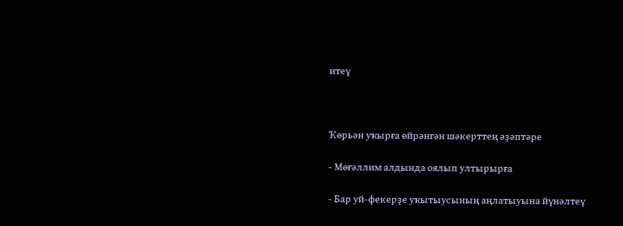итеү



Ҡөрьән уҡырға өйрәнгән шәкерттең әҙәптәре

- Мөғәллим алдында оялып ултырырға

- Бар уй-фекерҙе уҡытыусының аңлатыуына йүнәлтеү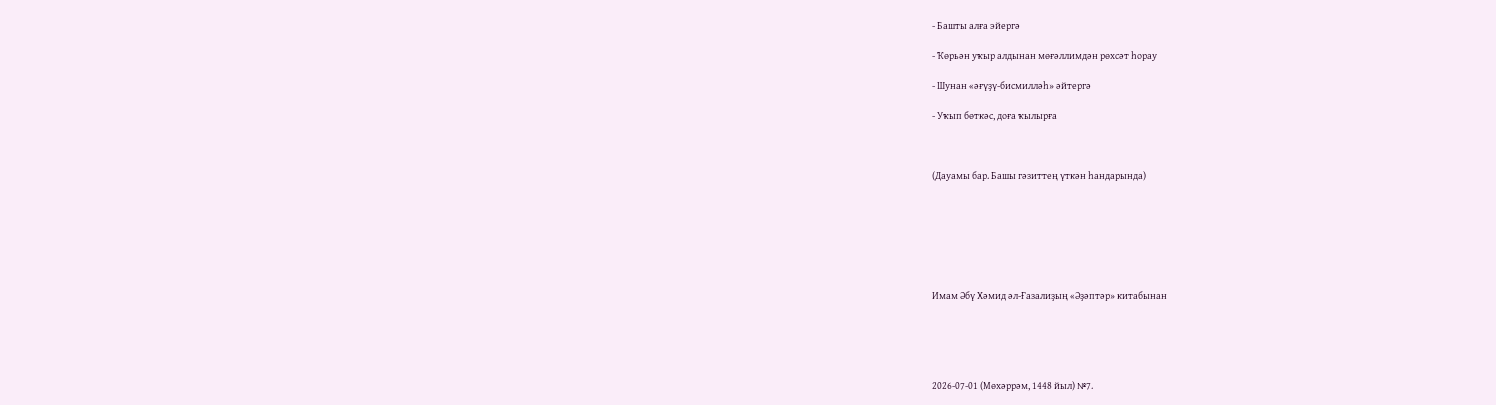- Башты алға эйергә

- Ҡөрьән уҡыр алдынан мөғәллимдән рөхсәт һорау

- Шунан «әғүҙү-бисмилләһ» әйтергә

- Уҡып бөткәс, доға ҡылырға



(Дауамы бар. Башы гәзиттең үткән һандарында)







Имам Әбү Хәмид әл-Ғазалиҙың «Әҙәптәр» китабынан





2026-07-01 (Мөхәррәм, 1448 йыл) №7.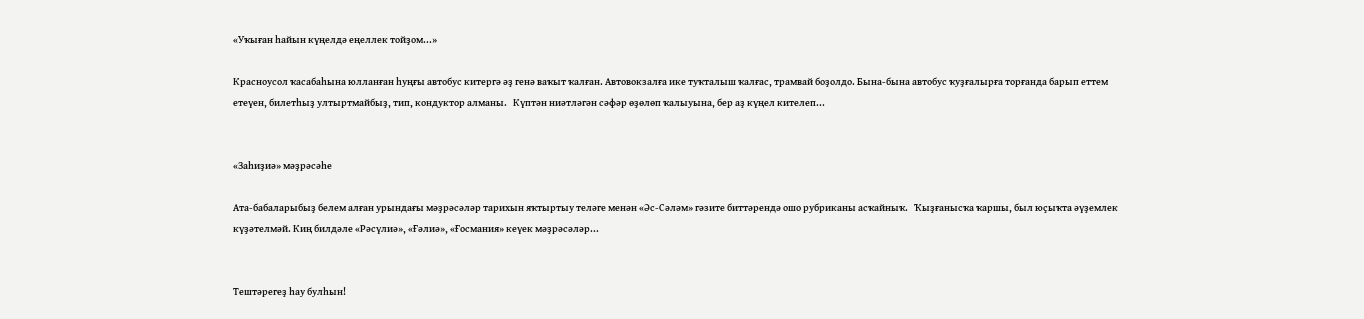«Уҡыған һайын күңелдә еңеллек тойҙом...»

Красноусол ҡасабаһына юлланған һуңғы автобус китергә әҙ генә ваҡыт ҡалған. Автовокзалға ике туҡталыш ҡалғас, трамвай боҙолдо. Бына-бына автобус ҡуҙғалырға торғанда барып еттем етеүен, билетһыҙ ултыртмайбыҙ, тип, кондуктор алманы.   Күптән ниәтләгән сәфәр өҙөлөп ҡалыуына, бер аҙ күңел кителеп...


«Заһиҙиә» мәҙрәсәһе

Ата-бабаларыбыҙ белем алған урындағы мәҙрәсәләр тарихын яҡтыртыу теләге менән «Әс-Сәләм» гәзите биттәрендә ошо рубриканы асҡайныҡ.   Ҡыҙғанысҡа ҡаршы, был юҫыҡта әүҙемлек күҙәтелмәй. Киң билдәле «Рәсүлиә», «Ғәлиә», «Ғосмания» кеүек мәҙрәсәләр...


Тештәрегеҙ һау булһын!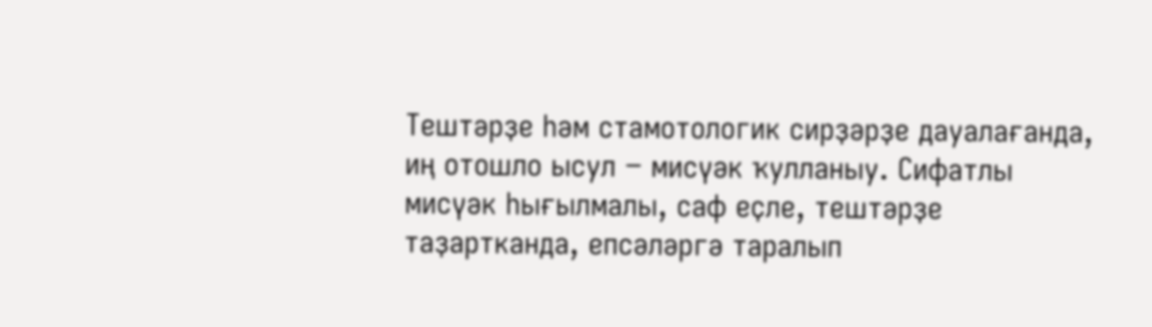Тештәрҙе һәм стамотологик сирҙәрҙе дауалағанда, иң отошло ысул − мисүәк ҡулланыу. Сифатлы мисүәк һығылмалы, саф еҫле, тештәрҙе таҙартканда, епсәләргә таралып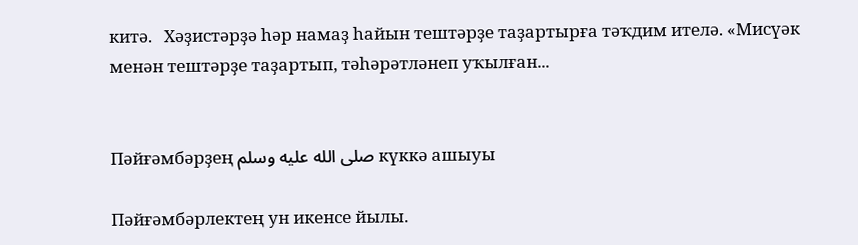китә.   Хәҙистәрҙә һәр намаҙ һайын тештәрҙе таҙартырға тәҡдим ителә. «Мисүәк менән тештәрҙе таҙартып, тәһәрәтләнеп уҡылған...


Пәйғәмбәрҙең صلى الله عليه وسلم күккә ашыуы

Пәйғәмбәрлектең ун икенсе йылы.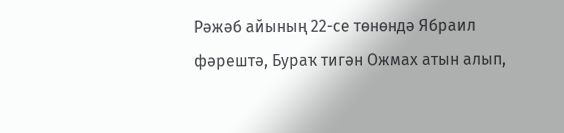Рәжәб айының 22-се төнөндә Ябраил фәрештә, Бураҡ тигән Ожмах атын алып,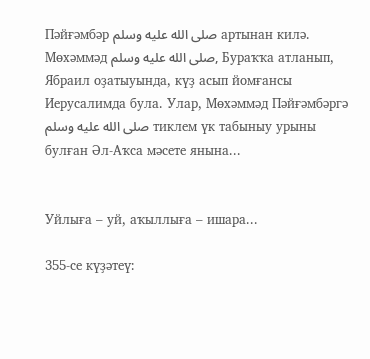Пәйғәмбәр صلى الله عليه وسلم артынан килә. Мөхәммәд صلى الله عليه وسلم, Бураҡҡа атланып, Ябраил оҙатыуында, күҙ асып йомғансы Иерусалимда була. Улар, Мөхәммәд Пәйғәмбәргә صلى الله عليه وسلم тиклем үк табыныу урыны булған Әл-Аҡса мәсете янына...


Уйлыға – уй, аҡыллыға – ишара...

355-се күҙәтеү: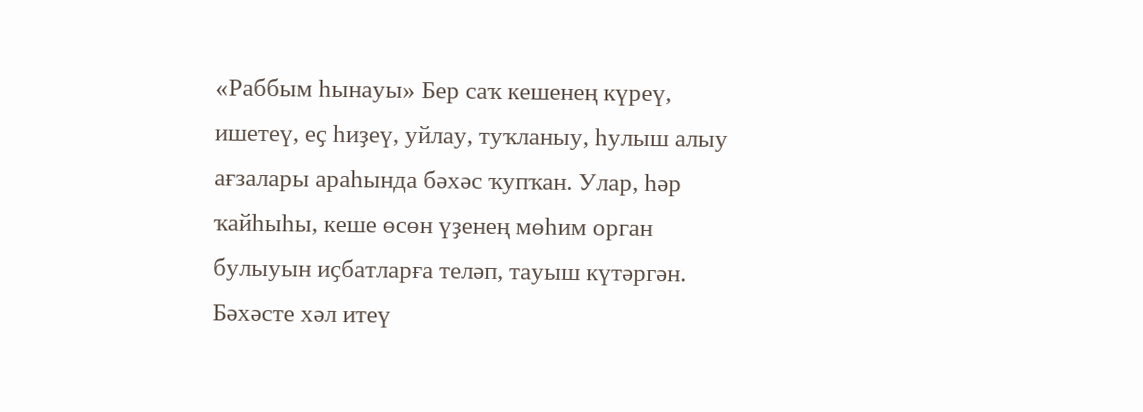«Раббым һынауы» Бер саҡ кешенең күреү, ишетеү, еҫ һиҙеү, уйлау, туҡланыу, һулыш алыу ағзалары араһында бәхәс ҡупҡан. Улар, һәр ҡайһыһы, кеше өсөн үҙенең мөһим орган булыуын иҫбатларға теләп, тауыш күтәргән. Бәхәсте хәл итеү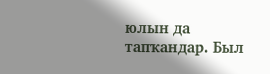юлын да тапҡандар. Был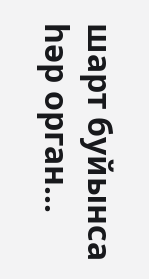шарт буйынса һәр орган...